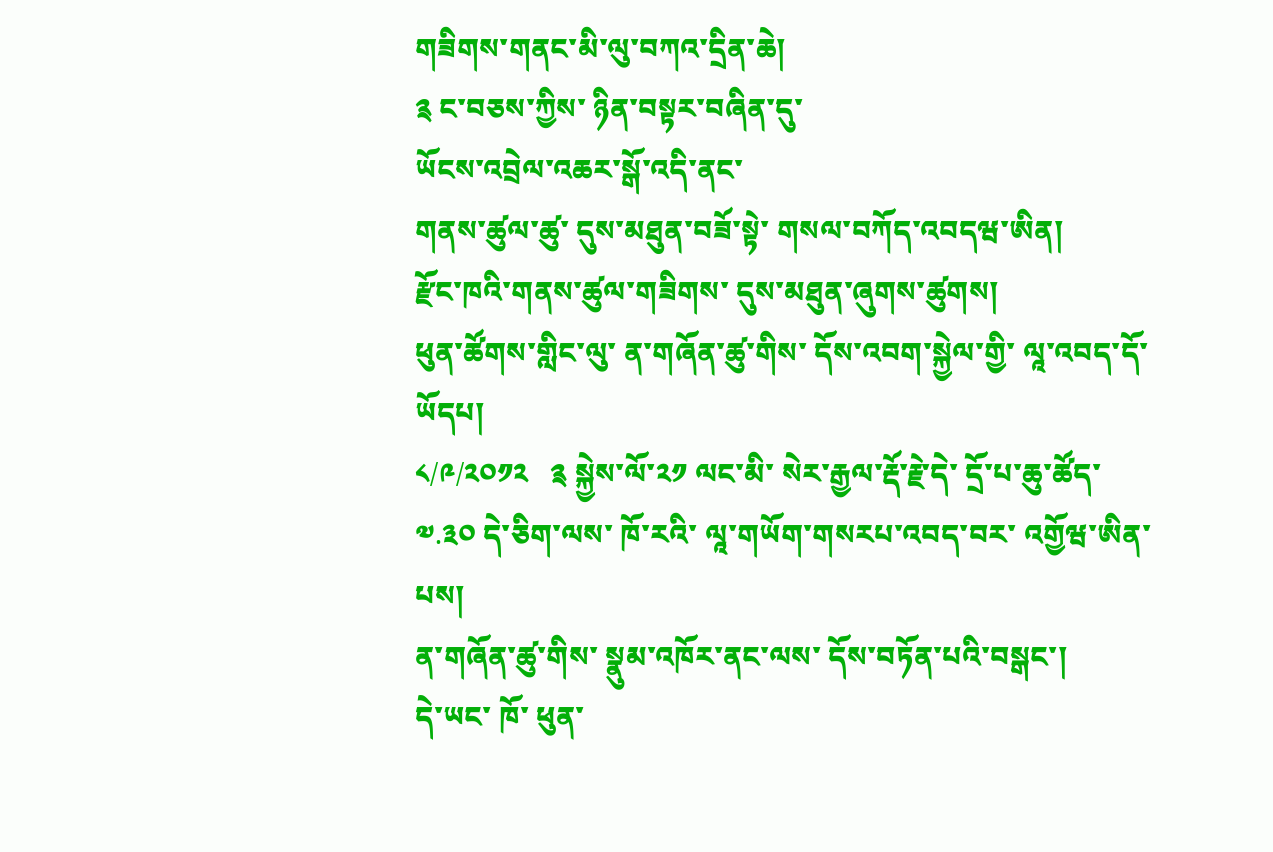གཟིགས་གནང་མི་ལུ་བཀའ་དྲིན་ཆེ།
༉ ང་བཅས་ཀྱིས་ ཉིན་བསྟར་བཞིན་དུ་
ཡོངས་འབྲེལ་འཆར་སྒོ་འདི་ནང་
གནས་ཚུལ་ཚུ་ དུས་མཐུན་བཟོ་སྟེ་ གསལ་བཀོད་འབདཝ་ཨིན།
རྫོང་ཁའི་གནས་ཚུལ་གཟིགས་ དུས་མཐུན་ཞུགས་ཚུགས།
ཕུན་ཚོགས་གླིང་ལུ་ ན་གཞོན་ཚུ་གིས་ དོས་འབག་སྐྱེལ་གྱི་ ལཱ་འབད་དོ་ཡོདཔ།
༨/༩/༢༠༡༢   ༉ སྐྱེས་ལོ་༢༡ ལང་མི་ སེར་རྒྱལ་རྡོ་རྗེ་དེ་ དྲོ་པ་ཆུ་ཚོད་༧.༣༠ དེ་ཅིག་ལས་ ཁོ་རའི་ ལཱ་གཡོག་གསརཔ་འབད་བར་ འགྱོཝ་ཨིན་པས།
ན་གཞོན་ཚུ་གིས་ སྣུམ་འཁོར་ནང་ལས་ དོས་བཏོན་པའི་བསྒང་།
དེ་ཡང་ ཁོ་ ཕུན་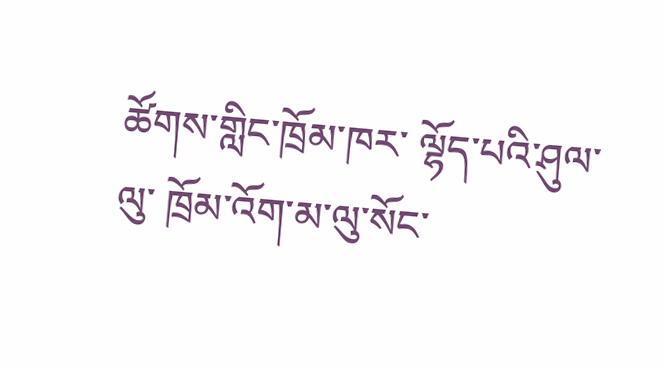ཚོགས་གླིང་ཁྲོམ་ཁར་ ལྷོད་པའི་ཤུལ་ལུ་ ཁྲོམ་འོག་མ་ལུ་སོང་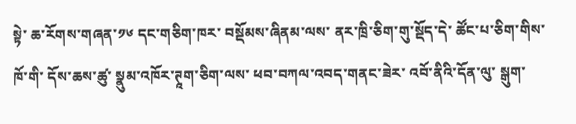སྟེ་ ཆ་རོགས་གཞན་༡༦ དང་གཅིག་ཁར་ བསྡོམས་ཞིནམ་ལས་ ནར་ཁྲི་ཅིག་གུ་སྡོད་དེ་ ཚོང་པ་ཅིག་གིས་ ཁོ་གི་ དོས་ཆས་ཚུ་ སྣུམ་འཁོར་ཊཱག་ཅིག་ལས་ ཕབ་བཀལ་འབད་གནང་ཟེར་ འབོ་ནིའི་དོན་ལུ་ སྒུག་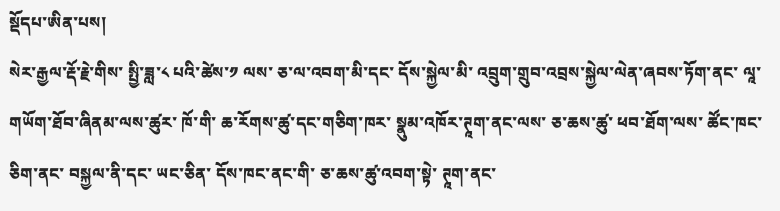སྡོདཔ་ཨིན་པས།
སེར་རྒྱལ་རྡོ་རྗེ་གིས་ སྤྱི་ཟླ་༨ པའི་ཚེས་༡ ལས་ ཅ་ལ་འབག་མི་དང་ དོས་སྐྱེལ་མི་ འབྲུག་གྲུབ་འབྲས་སྐྱེལ་ལེན་ཞབས་ཏོག་ནང་ ལཱ་གཡོག་ཐོབ་ཞིནམ་ལས་ཚུར་ ཁོ་གི་ ཆ་རོགས་ཚུ་དང་གཅིག་ཁར་ སྣུམ་འཁོར་ཊཱག་ནང་ལས་ ཅ་ཆས་ཚུ་ ཕབ་ཐོག་ལས་ ཚོང་ཁང་ཅིག་ནང་ བསྐྱལ་ནི་དང་ ཡང་ཅིན་ དོས་ཁང་ནང་གི་ ཅ་ཆས་ཚུ་འབག་སྟེ་ ཊཱག་ནང་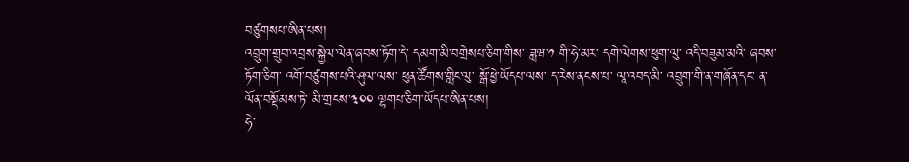བཙུགསཔ་ཨིན་པས།
འབྲུག་གྲུབ་འབྲས་སྐྱེལ་ལེན་ཞབས་ཏོག་དེ་ དམག་མི་བགྲེསཔ་ཅིག་གིས་ ཟླཝ་༡ གི་ཧེ་མར་ དགེ་ལེགས་ཕུག་ལུ་ འདི་བཟུམ་མའི་ ཞབས་ཏོག་ཅིག་ འགོ་བཙུགས་པའི་ཤུལ་ལས་ ཕུན་ཚོགས་གླིང་ལུ་ སྒོ་ཕྱེ་ཡོདཔ་ལས་ ད་རེས་ནངས་པ་ ལཱ་འབད་མི་ འབྲུག་གི་ན་གཞོན་དང་ ན་ལོན་བསྡོམས་ཏེ་ མི་གྲངས་༣༠༠ ལྷགཔ་ཅིག་ཡོདཔ་ཨིན་པས།
ཧེ་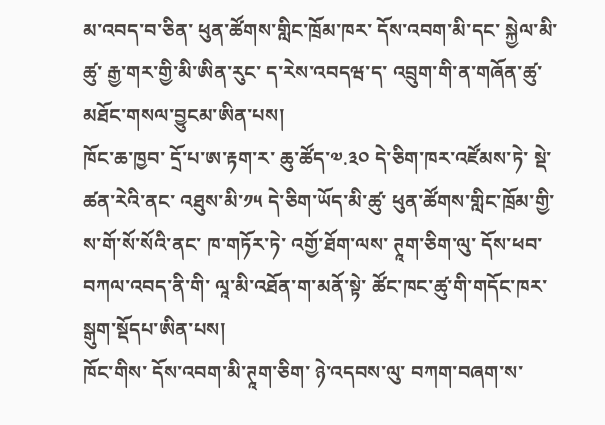མ་འབད་བ་ཅིན་ ཕུན་ཚོགས་གླིང་ཁྲོམ་ཁར་ དོས་འབག་མི་དང་ སྐྱེལ་མི་ཚུ་ རྒྱ་གར་གྱི་མི་ཨིན་རུང་ ད་རེས་འབདཝ་ད་ འབྲུག་གི་ན་གཞོན་ཚུ་ མཐོང་གསལ་བྱུངམ་ཨིན་པས།
ཁོང་ཆ་ཁྱབ་ དྲོ་པ་ཨ་རྟག་ར་ ཆུ་ཚོད་༧.༣༠ དེ་ཅིག་ཁར་འཛོམས་ཏེ་ སྡེ་ཚན་རེའི་ནང་ འཐུས་མི་༡༥ དེ་ཅིག་ཡོད་མི་ཚུ་ ཕུན་ཚོགས་གླིང་ཁྲོམ་གྱི་ ས་གོ་སོ་སོའི་ནང་ ཁ་གཏོར་ཏེ་ འགྱོ་ཐོག་ལས་ ཊཱག་ཅིག་ལུ་ དོས་ཕབ་བཀལ་འབད་ནི་གི་ ལཱ་མི་འཐོན་ག་མནོ་སྟེ་ ཚོང་ཁང་ཚུ་གི་གདོང་ཁར་ སྒུག་སྡོདཔ་ཨིན་པས།
ཁོང་གིས་ དོས་འབག་མི་ཊཱག་ཅིག་ ཉེ་འདབས་ལུ་ བཀག་བཞག་ས་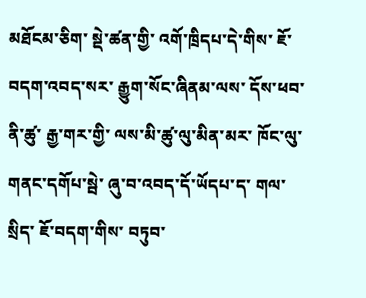མཐོངམ་ཅིག་ སྡེ་ཚན་གྱི་ འགོ་ཁྲིདཔ་དེ་གིས་ ཇོ་བདག་འབད་སར་ རྒྱུག་སོང་ཞིནམ་ལས་ དོས་ཕབ་ནི་ཚུ་ རྒྱ་གར་གྱི་ ལས་མི་ཚུ་ལུ་མིན་མར་ ཁོང་ལུ་གནང་དགོཔ་སྦེ་ ཞུ་བ་འབད་དོ་ཡོདཔ་ད་ གལ་སྲིད་ ཇོ་བདག་གིས་ བཏུབ་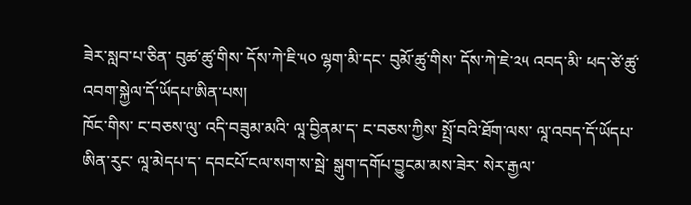ཟེར་སླབ་པ་ཅིན་ བུཚ་ཚུ་གིས་ དོས་ཀེ་ཇི་༥༠ ལྷག་མི་དང་ བུམོ་ཚུ་གིས་ དོས་ཀེ་ཇེ་༢༥ འབད་མི་ ཕད་ཙེ་ཚུ་ འབག་སྐྱེལ་དོ་ཡོདཔ་ཨིན་པས།
ཁོང་གིས་ ང་བཅས་ལུ་ འདི་བཟུམ་མའི་ ལཱ་བྱིནམ་ད་ ང་བཅས་ཀྱིས་ སྤྲོ་བའི་ཐོག་ལས་ ལཱ་འབད་དོ་ཡོདཔ་ཨིན་རུང་ ལཱ་མེདཔ་ད་ དབངཔོ་ངལ་སག་ས་སྦེ་ སྒུག་དགོཔ་བྱུངམ་མས་ཟེར་ སེར་རྒྱལ་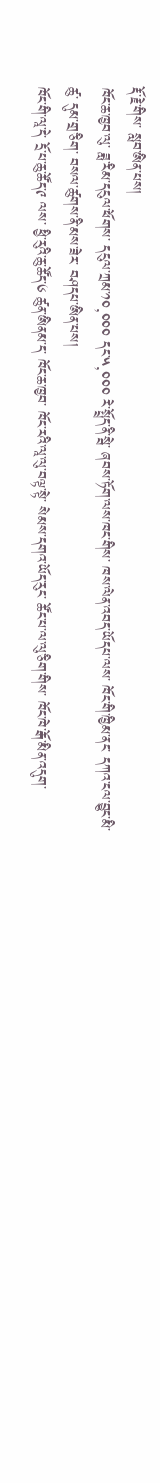རྡོ་རྗེ་གིས་ སླབ་ཨིན་པས།
ཁོང་ཆ་ཁྱབ་ལུ་ ཟླ་རིམ་དངུལ་ཕོགས་ དངུལ་ཀྲམ་༡༠,༠༠༠ དང་༥,༠༠༠ རེ་སྤྲོད་ནི་སྦེ་ ཞབས་ཏོག་ལས་ཁང་གིས་ ཁས་ལེན་འབད་ཡོདཔ་ལས་ ཁོང་གི་ཁྱིམ་ནང་ དཀའ་ངལ་བྱུང་མི་ཚུ་ དུམ་གྲ་ཅིག་ བསལ་ཚུགས་ནི་མས་ཟེར་ བཤདཔ་ཨིན་པས།
ཁོང་གི་ལཱ་དེ་ དྲོ་པ་ཆུ་ཚོད་༩ ལས་ ཕྱི་རུའི་ཆུ་ཚོད་༦ ཚུན་ཨིནམ་ད་ ཁོང་ཆ་ཁྱབ་ ཁོང་རའི་ལཱ་ལུ་བལྟ་སྟེ་ སེམས་དགའ་ཡོད་རུང་ ཚོང་པ་ལ་ལུ་ཅིག་གིས་ ཁོང་ཁེ་རྒོ་མིན་འདུག་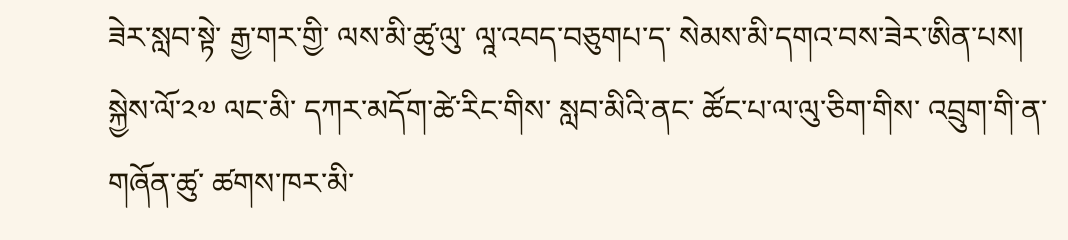ཟེར་སླབ་སྟེ་ རྒྱ་གར་གྱི་ ལས་མི་ཚུ་ལུ་ ལཱ་འབད་བཅུགཔ་ད་ སེམས་མི་དགའ་བས་ཟེར་ཨིན་པས།
སྐྱེས་ལོ་༢༧ ལང་མི་ དཀར་མདོག་ཚེ་རིང་གིས་ སླབ་མིའི་ནང་ ཚོང་པ་ལ་ལུ་ཅིག་གིས་ འབྲུག་གི་ན་གཞོན་ཚུ་ ཚགས་ཁར་མི་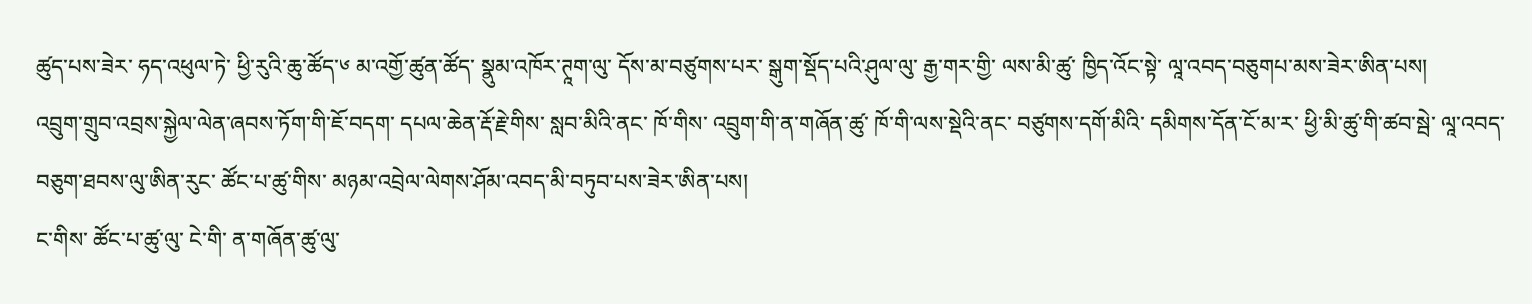ཚུད་པས་ཟེར་ ཧད་འཕུལ་ཏེ་ ཕྱི་རུའི་ཆུ་ཚོད་༦ མ་འགྱོ་ཚུན་ཚོད་ སྣུམ་འཁོར་ཊཱག་ལུ་ དོས་མ་བཙུགས་པར་ སྒུག་སྡོད་པའི་ཤུལ་ལུ་ རྒྱ་གར་གྱི་ ལས་མི་ཚུ་ ཁྱིད་འོང་སྟེ་ ལཱ་འབད་བཅུགཔ་མས་ཟེར་ཨིན་པས།
འབྲུག་གྲུབ་འབྲས་སྐྱེལ་ལེན་ཞབས་ཏོག་གི་ཇོ་བདག་ དཔལ་ཆེན་རྡོ་རྗེ་གིས་ སླབ་མིའི་ནང་ ཁོ་གིས་ འབྲུག་གི་ན་གཞོན་ཚུ་ ཁོ་གི་ལས་སྡེའི་ནང་ བཙུགས་དགོ་མིའི་ དམིགས་དོན་ངོ་མ་ར་ ཕྱི་མི་ཚུ་གི་ཚབ་སྦེ་ ལཱ་འབད་བཅུག་ཐབས་ལུ་ཨིན་རུང་ ཚོང་པ་ཚུ་གིས་ མཉམ་འབྲེལ་ལེགས་ཤོམ་འབད་མི་བཏུབ་པས་ཟེར་ཨིན་པས།
ང་གིས་ ཚོང་པ་ཚུ་ལུ་ ངེ་གི་ ན་གཞོན་ཚུ་ལུ་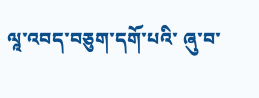ལཱ་འབད་བཅུག་དགོ་པའི་ ཞུ་བ་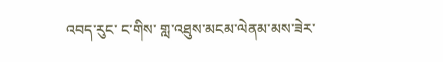འབད་རུང་ ང་གིས་ གླ་འཐུས་མངམ་ལེནམ་མས་ཟེར་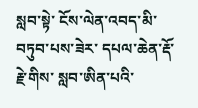སླབ་སྟེ་ ངོས་ལེན་འབད་མི་བཏུབ་པས་ཟེར་ དཔལ་ཆེན་རྡོ་རྗེ་གིས་ སླབ་ཨིན་པའི་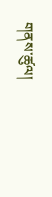གནས་ཚུལ།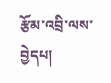རྩོམ་འབྲི་ལས་བྱེདཔ།